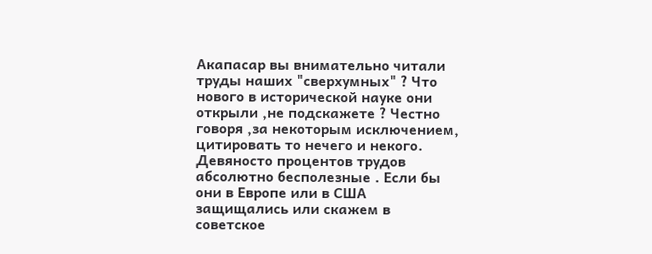Акапасар вы внимательно читали труды наших "сверхумных" ? Что нового в исторической науке они открыли ,не подскажете ? Честно говоря ,за некоторым исключением, цитировать то нечего и некого. Девяносто процентов трудов абсолютно бесполезные . Если бы они в Европе или в США защищались или скажем в советское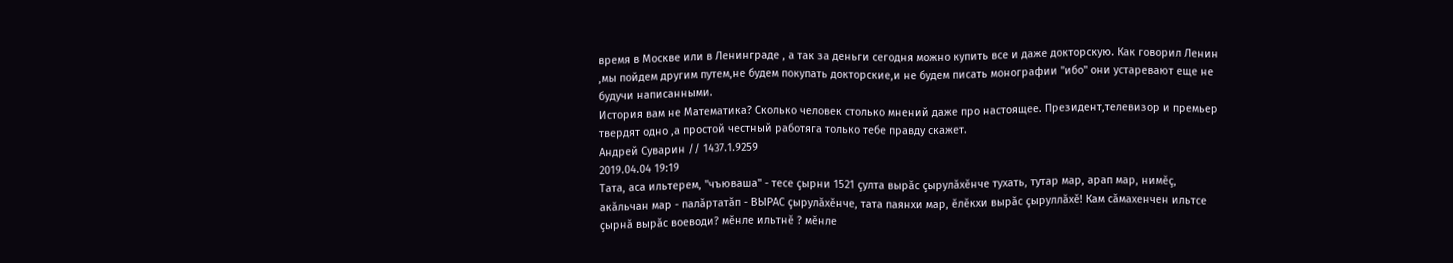время в Москве или в Ленинграде , а так за деньги сегодня можно купить все и даже докторскую. Как говорил Ленин ,мы пойдем другим путем,не будем покупать докторские,и не будем писать монографии "ибо" они устаревают еще не будучи написанными.
История вам не Математика? Сколько человек столько мнений даже про настоящее. Президент,телевизор и премьер твердят одно ,а простой честный работяга только тебе правду скажет.
Андрей Суварин // 1437.1.9259
2019.04.04 19:19
Тата, аса ильтерем, "чъюваша" - тесе çырни 1521 çулта вырăс çырулăхĕнче тухать, тутар мар, арап мар, нимĕç, акăльчан мар - палăртатăп - ВЫРАС çырулăхĕнче, тата паянхи мар, ĕлĕкхи вырăс çыруллăхĕ! Кам сăмахенчен ильтсе çырнă вырăс воеводи? мĕнле ильтнĕ ? мĕнле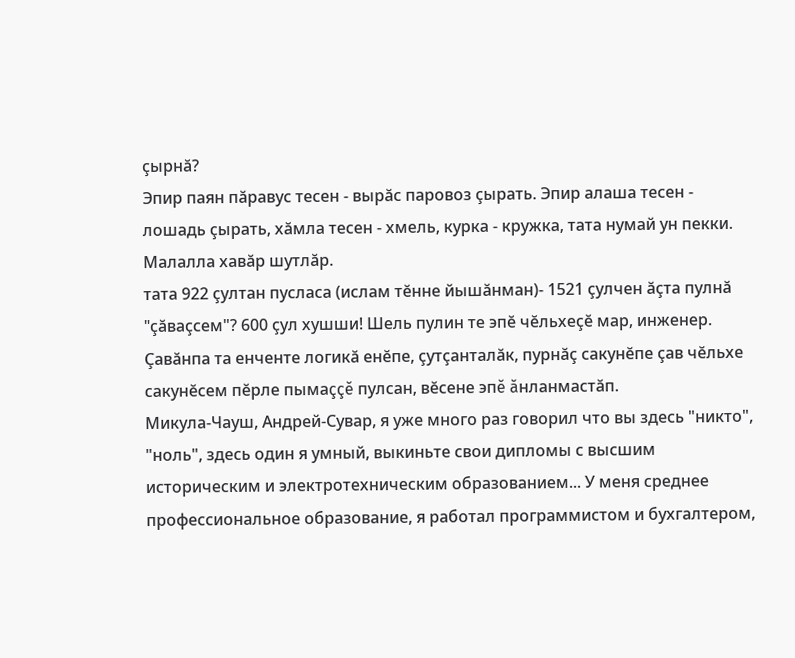çырнă?
Эпир паян пăравус тесен - вырăс паровоз çырать. Эпир алаша тесен - лошадь çырать, хăмла тесен - хмель, курка - кружка, тата нумай ун пекки. Малалла хавăр шутлăр.
тата 922 çултан пусласа (ислам тĕнне йышăнман)- 1521 çулчен ăçта пулнă "çăваçсем"? 600 çул хушши! Шель пулин те эпĕ чĕльхеçĕ мар, инженер. Çавăнпа та енченте логикă енĕпе, çутçанталăк, пурнăç сакунĕпе çав чĕльхе сакунĕсем пĕрле пымаççĕ пулсан, вĕсене эпĕ ăнланмастăп.
Микула-Чауш, Андрей-Сувар, я уже много раз говорил что вы здесь "никто", "ноль", здесь один я умный, выкиньте свои дипломы с высшим историческим и электротехническим образованием... У меня среднее профессиональное образование, я работал программистом и бухгалтером,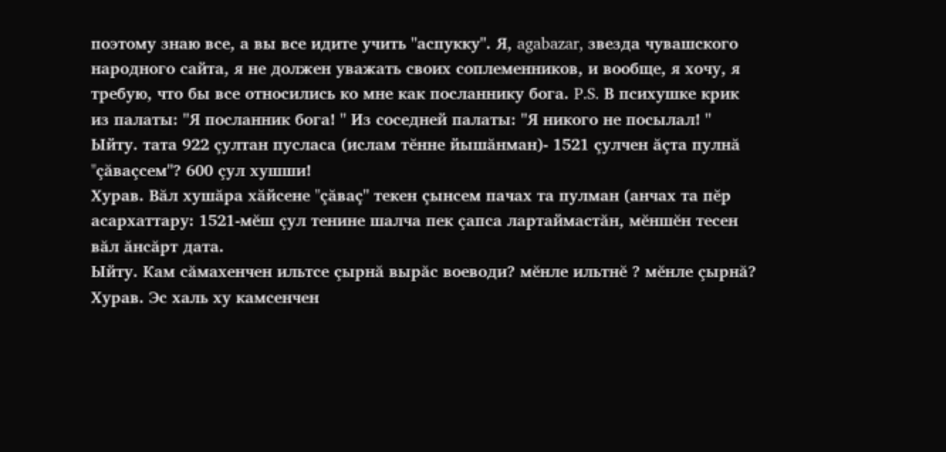поэтому знаю все, а вы все идите учить "аспукку". Я, agabazar, звезда чувашского народного сайта, я не должен уважать своих соплеменников, и вообще, я хочу, я требую, что бы все относились ко мне как посланнику бога. P.S. В психушке крик из палаты: "Я посланник бога! " Из соседней палаты: "Я никого не посылал! "
Ыйту. тата 922 çултан пусласа (ислам тĕнне йышăнман)- 1521 çулчен ăçта пулнă "çăваçсем"? 600 çул хушши!
Хурав. Вăл хушăра хăйсене "çăваç" текен çынсем пачах та пулман (анчах та пĕр асархаттару: 1521-мĕш çул тенине шалча пек çапса лартаймастăн, мĕншĕн тесен вăл ăнсăрт дата.
Ыйту. Кам сăмахенчен ильтсе çырнă вырăс воеводи? мĕнле ильтнĕ ? мĕнле çырнă?
Хурав. Эс халь ху камсенчен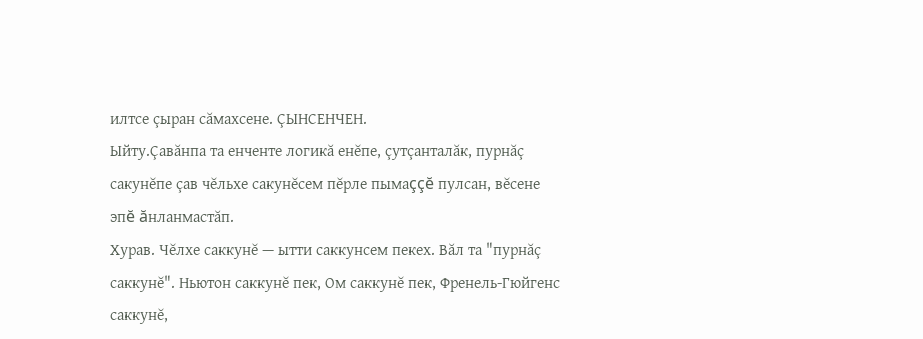илтсе çыран сăмахсене. ÇЫНСЕНЧЕН.
Ыйту.Çавăнпа та енченте логикă енĕпе, çутçанталăк, пурнăç сакунĕпе çав чĕльхе сакунĕсем пĕрле пымаççĕ пулсан, вĕсене эпĕ ăнланмастăп.
Хурав. Чĕлхе саккунĕ — ытти саккунсем пекех. Вăл та "пурнăç саккунĕ". Ньютон саккунĕ пек, Ом саккунĕ пек, Френель-Гюйгенс саккунĕ,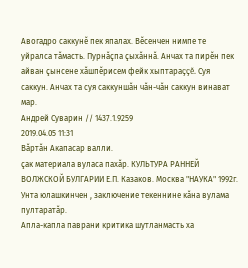Авогадро саккунĕ пек япалах. Вĕсенчен нимпе те уйралса тăмасть. Пурнăçпа çыхăннă. Анчах та пирĕн пек айван çынсене хăшпĕрисем фейк хыптараççĕ. Суя саккун. Анчах та суя саккуншăн чăн-чăн саккун винават мар.
Андрей Суварин // 1437.1.9259
2019.04.05 11:31
Вăртăн Акапасар валли.
çак материала вуласа пахăр. КУЛЬТУРА РАННЕЙ ВОЛЖСКОЙ БУЛГАРИИ Е.П. Казаков. Москва "НАУКА" 1992г.
Унта юлашкинчен , заключение текеннине кăна вулама пултаратăр.
Апла-капла паврани критика шутланмасть ха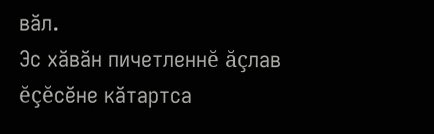вăл.
Эс хăвăн пичетленнĕ ăçлав ĕçĕсĕне кăтартса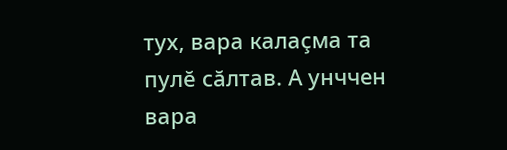тух, вара калаçма та пулĕ сăлтав. А унччен вара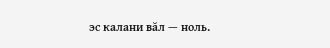эс калани вăл — ноль.